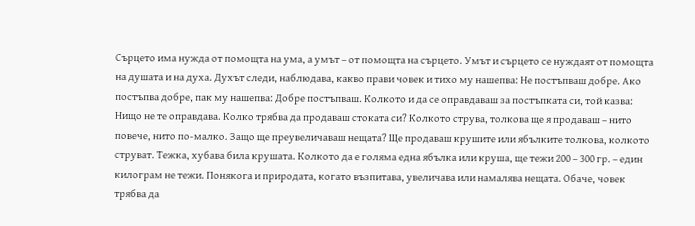Сърцето има нужда от помощта на ума, а умът – от помощта на сърцето. Умът и сърцето се нуждаят от помощта на душата и на духа. Духът следи, наблюдава, какво прави човек и тихо му нашепва: Не постъпваш добре. Ако постъпва добре, пак му нашепва: Добре постъпваш. Колкото и да се оправдаваш за постъпката си, той казва: Нищо не те оправдава. Колко трябва да продаваш стоката си? Колкото струва, толкова ще я продаваш – нито повече, нито по-малко. Защо ще преувеличаваш нещата? Ще продаваш крушите или ябълките толкова, колкото струват. Тежка, хубава била крушата. Колкото да е голяма една ябълка или круша, ще тежи 200 – 300 гр. – един килограм не тежи. Понякога и природата, когато възпитава, увеличава или намалява нещата. Обаче, човек трябва да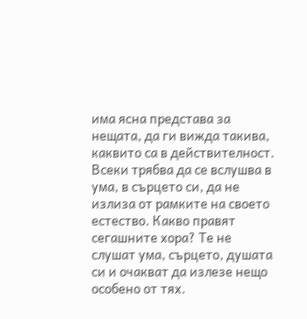има ясна представа за нещата, да ги вижда такива, каквито са в действителност. Всеки трябва да се вслушва в ума, в сърцето си, да не излиза от рамките на своето естество. Какво правят сегашните хора? Те не слушат ума, сърцето, душата си и очакват да излезе нещо особено от тях.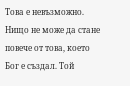Това е невъзможно. Нищо не може да стане повече от това, което Бог е създал. Той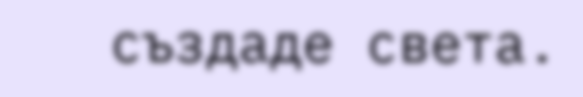създаде света.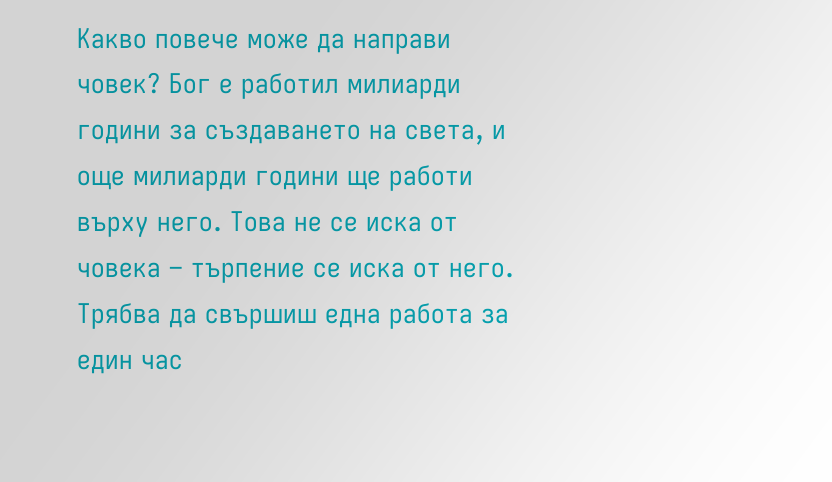Какво повече може да направи човек? Бог е работил милиарди години за създаването на света, и още милиарди години ще работи върху него. Това не се иска от човека – търпение се иска от него. Трябва да свършиш една работа за един час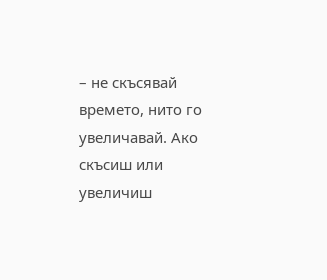– не скъсявай времето, нито го увеличавай. Ако скъсиш или увеличиш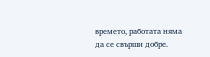времето, работата няма да се свърши добре.